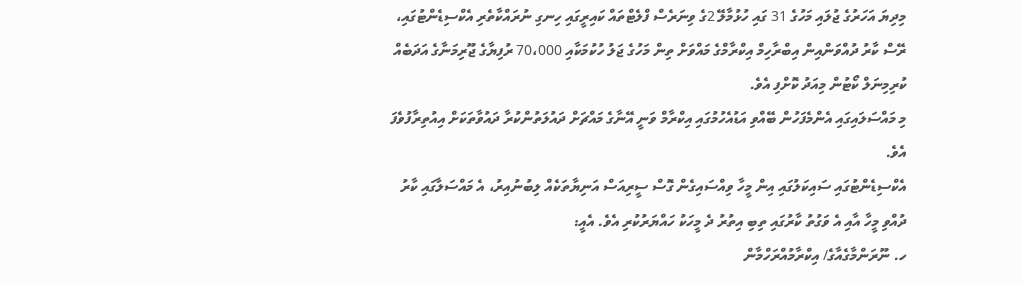މިދިޔަ އަހަރުގެ ޖުލައި މަހުގެ 31 ގައި ހުޅުމާލޭ 2ގެ ވިނަރެސް ފްލެޓްތައް ކައިރީގައި ހިނގި ނުރައްކާތެރި އެކްސިޑެންޓުގައި، ރޭސް ކާރު ދުއްވަންއިން އިބްރާހިމް އިކްރާމްގެ މައްވަށް ތިން މަހުގެ ޖަލު ހުކުމަކާއި 70،000 ރުފިޔާގެ ޖޫރިމަނާގެ އަދަބެއް ކުރިމިނަލް ކޯޓުން މިއަދު ކޮށްފި އެވެ.
މި މައްސަލައިގައި އެންމެފަހުން ބޭއްވި އަޑުއެހުމުގައި އިކްރާމް ވަނީ އޭނާގެ މައްޗަށް ދައުލަތުންކުރާ ދައުވާތަކަށް އިއުތިރާފުވެފަ އެވެ.
އެކްސިޑެންޓުގައި ސައިކަލުގައި އިން މީހާ ވިއްސައިގެން ގޮސް ސީރިއަސް އަނިޔާތަކެއް ލިބުނުއިރު، އެ މައްސަލާގައި ކާރު ދުއްވި މީހާ އާއި އެ ވަގުތު ކާރުގައި ތިބި އިތުރު ދެ މީހަކު ހައްޔަރުކުރި އެވެ. އެއީ:
ހ. ނޫރަންމާގެއާގެ/ އިކްރާމުއްރަހްމާން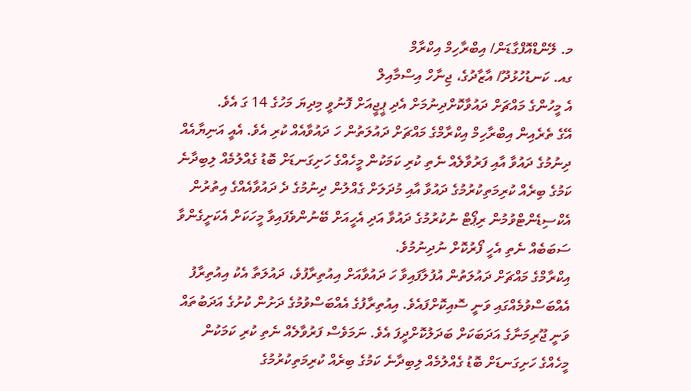މ. ލޭންޑްއޮފްގާޑަން/ އިބްރާހިމް އިކްރާމް
ގއ. ކަނޑުހުޅުދޫ/ އާޒާދުގެ، ޖިނާހް އިސްމާއިލް
އެ މީހުންގެ މައްޗަށް ދައުވާކޮށްދިނުމަށް އެދި ޕީޖީއަށް ފޮނުވީ މިދިޔަ މަހުގެ 14 ގަ އެވެ.
އޭގެ ތެރެއިން އިބްރާހިމް އިކްރާމްގެ މައްޗަށް ދައުލަތުން ހަ ދައުވާއެއް ކުރި އެވެ. އެއީ އަނިޔާއެއް ދިނުމުގެ ދައުވާ އާއި ފަރުވާލެއް ނެތި ކުރި ކަމަކުން މީހެއްގެ ހަށިގަނޑަށް ބޮޑު ގެއްލުމެއް ލިބިދާނެ ކަމުގެ ބިރެއް ކުރިމަތިކުރުމުގެ ދައުވާ އާއި މުދަލަށް ގެއްލުން ދިނުމުގެ ދެ ދައުވާއެއްގެ އިތުރުން އެކްސިޑެންޓްވުމުން ރިޕޯޓް ނުކުރުމުގެ ދައުވާ އަދި އެހީއަށް ބޭނުންވެފައިވާ މީހަކަށް އެކަށީގެންވާ ސަބަބެއް ނެތި އެހީ ފޯރުކޮށް ނުދިނުމުވެ.
އިކްރާމްގެ މައްޗަށް ދައުލަތުން އުފުލާފައިވާ ހަ ދައުވާއަށް އިއުތިރާފުވެ، ދައުލަތާ އެކު އިއުތިރާފު އެއްބަސްވުމެއްގައި ވަނީ ސޮއިކޮށްފައެވެ. އިއުތިރާފުގެ އެއްބަސްވުމުގެ ދަށުން ކުށުގެ އަދަބުތައް ވަނީ ޖޫރިމަނާގެ އަދަބަކަށް ބަދަލުކޮށްދީފަ އެވެ. ނަމަވެސް ފަރުވާލެއް ނެތި ކުރި ކަމަކުން މީހެއްގެ ހަށިގަނޑަށް ބޮޑު ގެއްލުމެއް ލިބިދާނެ ކަމުގެ ބިރެއް ކުރިމަތިކުރުމުގެ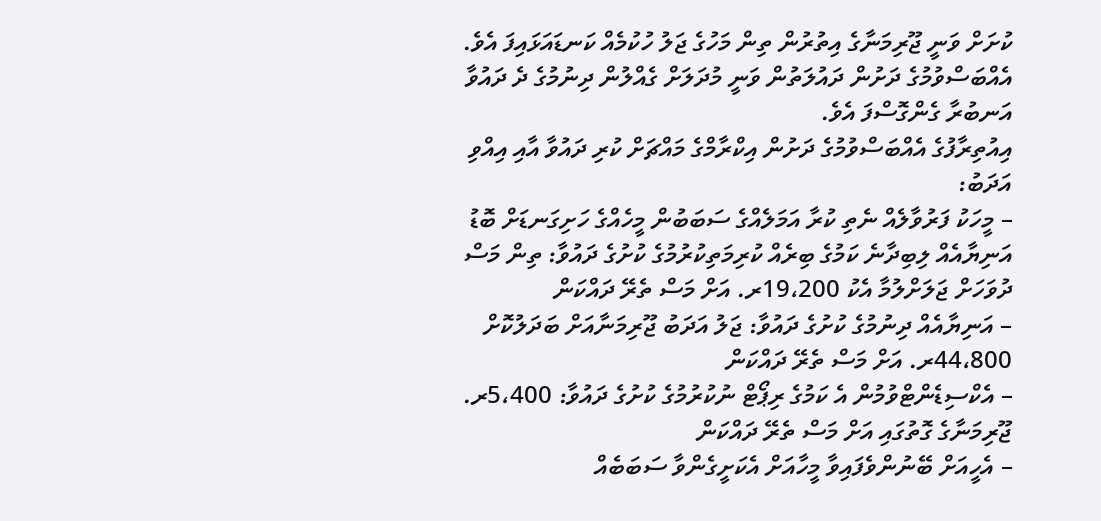ކުށަށް ވަނީ ޖޫރިމަނާގެ އިތުރުން ތިން މަހުގެ ޖަލު ހުކުމެއް ކަނޑައަޅައިފަ އެވެ. އެއްބަސްވުމުގެ ދަށުން ދައުލަތުން ވަނީ މުދަލަށް ގެއްލުން ދިނުމުގެ ދެ ދައުވާ އަނބުރާ ގެންގޮސްފަ އެވެ.
އިއުތިރާފުގެ އެއްބަސްވުމުގެ ދަށުން އިކްރާމްގެ މައްޗަށް ކުރި ދައުވާ އާއި އިއްވި އަދަބު:
– މީހަކު ފަރުވާލެއް ނެތި ކުރާ އަމަލެއްގެ ސަބަބުން މީހެއްގެ ހަށިގަނޑަށް ބޮޑު އަނިޔާއެއް ލިބިދާނެ ކަމުގެ ބިރެއް ކުރިމަތިކުރުމުގެ ކުށުގެ ދައުވާ: ތިން މަސް ދުވަހަށް ޖަލަށްލުމާ އެކު 19،200ރ. އަށް މަސް ތެރޭ ދައްކަން
– އަނިޔާއެއް ދިނުމުގެ ކުށުގެ ދައުވާ: ޖަލު އަދަބު ޖޫރިމަނާއަށް ބަދަލުކޮށް 44،800ރ. އަށް މަސް ތެރޭ ދައްކަން
– އެކްސިޑެންޓްވުމުން އެ ކަމުގެ ރިޕޯޓް ނުކުރުމުގެ ކުށުގެ ދައުވާ: 5،400ރ. ޖޫރިމަނާގެ ގޮތުގައި އަށް މަސް ތެރޭ ދައްކަން
– އެހީއަށް ބޭނުންވެފައިވާ މީހާއަށް އެކަށީގެންވާ ސަބަބެއް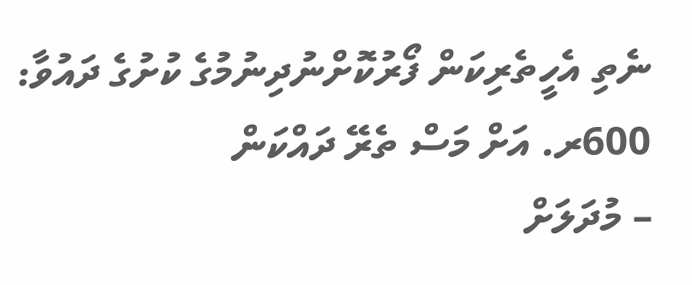ނެތި އެހީތެރިކަން ފޯރުކޮށްނުދިނުމުގެ ކުށުގެ ދައުވާ: 600ރ. އަށް މަސް ތެރޭ ދައްކަން
– މުދަލަށް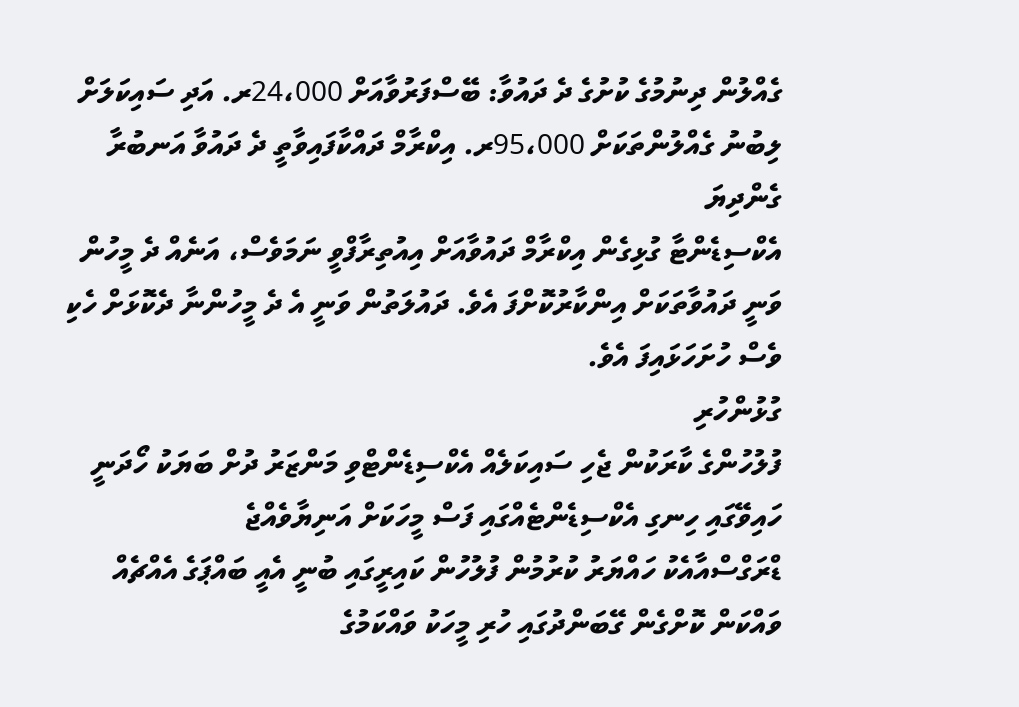ގެއްލުން ދިނުމުގެ ކުށުގެ ދެ ދައުވާ: ބޭސްފަރުވާއަށް 24،000ރ. އަދި ސައިކަލަށް ލިބުނު ގެއްލުންތަކަށް 95،000ރ. އިކްރާމް ދައްކާފައިވާތީ ދެ ދައުވާ އަނބުރާ ގެންދިޔަ
އެކްސިޑެންޓާ ގުޅިގެން އިކްރާމް ދައުވާއަށް އިއުތިރާފްވީ ނަމަވެސް، އަނެއް ދެ މީހުން ވަނީ ދައުވާތަކަށް އިންކާރުކޮށްފަ އެވެ. ދައުލަތުން ވަނީ އެ ދެ މީހުންނާ ދެކޮޅަށް ހެކި ވެސް ހުށަހަޅައިފަ އެވެ.
ގުޅުންހުރި
ފުލުހުންގެ ކާރަކުން ޖެހި ސައިކަލެއް އެކްސިޑެންޓްވި މަންޒަރު ދުށް ބަޔަކު ހޯދަނީ
ހައިވޭގައި ހިނގި އެކްސިޑެންޓެއްގައި ފަސް މީހަކަށް އަނިޔާވެއްޖެ
ޑްރަގްސްއާއެކު ހައްޔަރު ކުރުމުން ފުލުހުން ކައިރީގައި ބުނީ އެއީ ބައްޕަގެ އެއްޗެއް
ވައްކަން ކޮށްގެން ގޭބަންދުގައި ހުރި މީހަކު ވައްކަމުގެ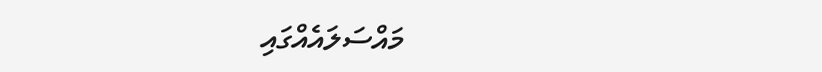މައްސަލައެއްގައި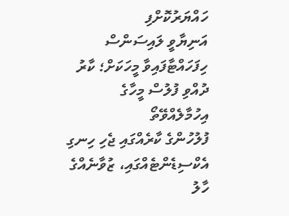ހައްޔަރުކޮށްފި
އަނިޔާވީ ލައިސަންސް ހިފަހައްޓާފައިވާ މީހަކަށް؛ ކާރު ދުއްވި ފުލުސް މީހާގެ އިހުމާލެއްވޭތޯ
ފުލުހުންގެ ކާރެއްގައި ޖެހި ހިނގި އެކްސިޑެންޓެއްގައި، ޒުވާނެއްގެ ހާލު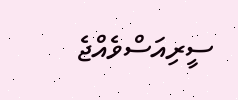ސީރިއަސްވެއްޖެ